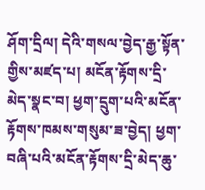ཤོག་དྲིལ། དེའི་གསལ་བྱེད་རྒྱ་སྟོན་གྱིས་མཛད་པ། མངོན་རྟོགས་དྲི་མེད་སྣང་བ། ཕྱག་དྲུག་པའི་མངོན་རྟོགས་ཁམས་གསུམ་ཟ་བྱེད། ཕྱག་བཞི་པའི་མངོན་རྟོགས་དྲི་མེད་ཆུ་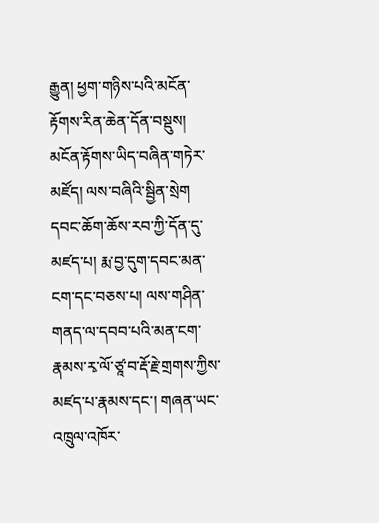རྒྱུན། ཕྱག་གཉིས་པའི་མངོན་རྟོགས་རིན་ཆེན་དོན་བསྡུས། མངོན་རྟོགས་ཡིད་བཞིན་གཏེར་མཛོད། ལས་བཞིའི་སྦྱིན་སྲེག དབང་ཆོག་ཆོས་རབ་ཀྱི་དོན་དུ་མཛད་པ། རྨ་བྱ་དུག་དབང་མན་ངག་དང་བཅས་པ། ལས་གཤིན་གནད་ལ་དབབ་པའི་མན་ངག་རྣམས་རྭ་ལོ་ཙཱ་བ་རྡོ་རྗེ་གྲགས་ཀྱིས་མཛད་པ་རྣམས་དང་། གཞན་ཡང་འཁྲུལ་འཁོར་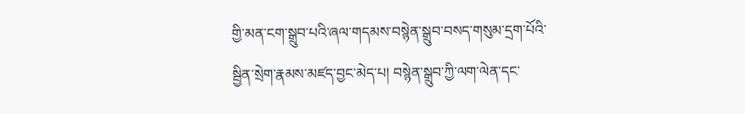གྱི་མན་ངག་སྒྲུབ་པའི་ཞལ་གདམས་བསྙེན་སྒྲུབ་བསད་གསུམ་དྲག་པོའི་སྦྱིན་སྲེག་རྣམས་མཛད་བྱང་མེད་པ། བསྙེན་སྒྲུབ་ཀྱི་ལག་ལེན་དང་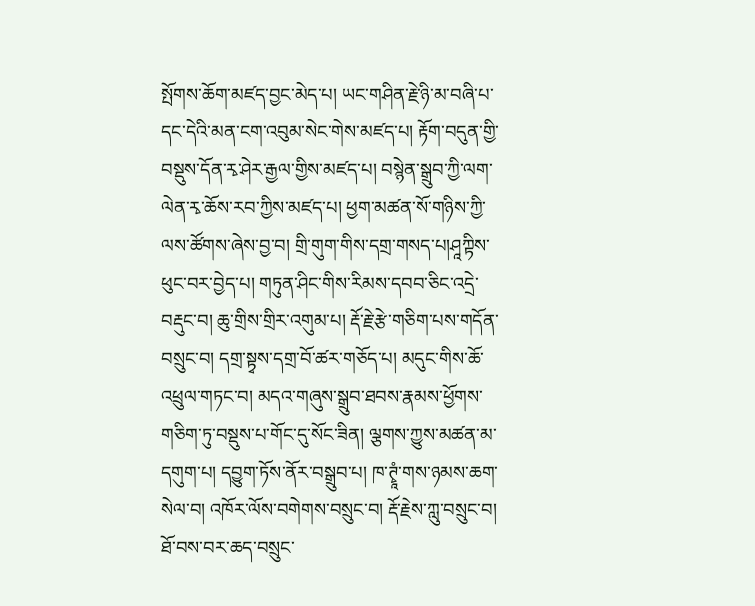སྤོགས་ཆོག་མཛད་བྱང་མེད་པ། ཡང་གཤིན་རྗེ་ཉི་མ་བཞི་པ་དང་དེའི་མན་ངག་འབུམ་སེང་གེས་མཛད་པ། རྟོག་བདུན་གྱི་བསྡུས་དོན་རྭ་ཤེར་རྒྱལ་གྱིས་མཛད་པ། བསྙེན་སྒྲུབ་ཀྱི་ལག་ལེན་རྭ་ཆོས་རབ་ཀྱིས་མཛད་པ། ཕྱག་མཚན་སོ་གཉིས་ཀྱི་ལས་ཚོགས་ཞེས་བྱ་བ། གྲི་གུག་གིས་དགྲ་གསད་པ།ཤཱཀྟིས་ཕུང་བར་བྱེད་པ། གཏུན་ཤིང་གིས་རིམས་དབབ་ཅིང་འདྲེ་བརྡུང་བ། ཆུ་གྲིས་གྲིར་འགུམ་པ། རྡོ་རྗེ་རྩེ་གཅིག་པས་གདོན་བསྲུང་བ། དགྲ་སྟྭས་དགྲ་བོ་ཚར་གཅོད་པ། མདུང་གིས་ཆོ་འཕྲུལ་གཏང་བ། མདའ་གཞུས་སྒྲུབ་ཐབས་རྣམས་ཕྱོགས་གཅིག་ཏུ་བསྡུས་པ་གོང་དུ་སོང་ཟིན། ལྕགས་ཀྱུས་མཚན་མ་དགུག་པ། དབྱུག་ཏོས་ནོར་བསྒྲུབ་པ། ཁ་ཊྭཱཾ་གས་ཉམས་ཆག་སེལ་བ། འཁོར་ལོས་བགེགས་བསྲུང་བ། རྡོ་རྗེས་ཀླུ་བསྲུང་བ། ཐོ་བས་བར་ཆད་བསྲུང་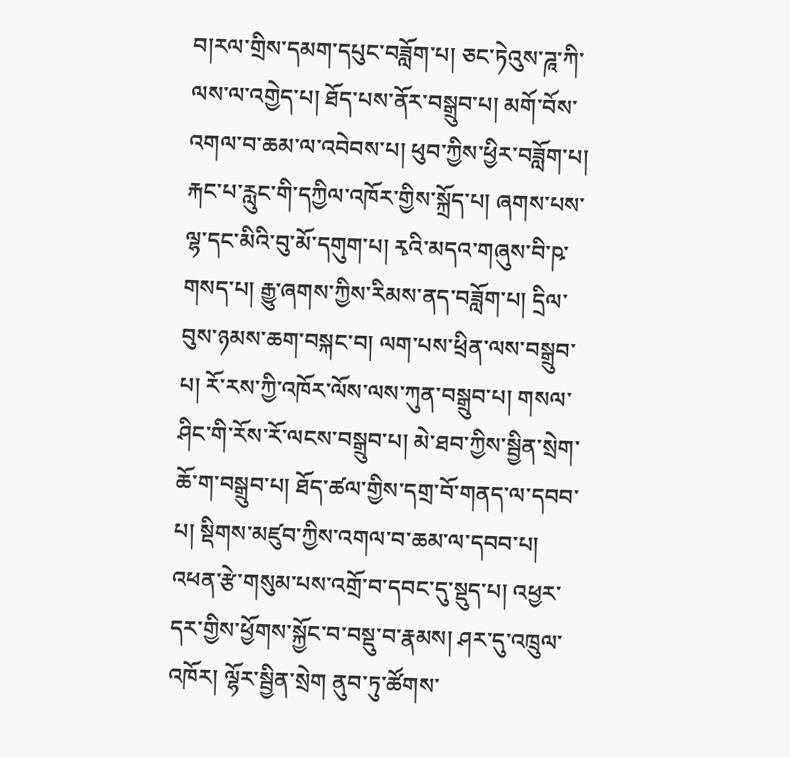བ།རལ་གྲིས་དམག་དཔུང་བཟློག་པ། ཅང་ཏེའུས་ཌཱ་ཀི་ལས་ལ་འགྱེད་པ། ཐོད་པས་ནོར་བསྒྲུབ་པ། མགོ་བོས་འགལ་བ་ཆམ་ལ་འབེབས་པ། ཕུབ་ཀྱིས་ཕྱིར་བཟློག་པ། རྐང་པ་རླུང་གི་དཀྱིལ་འཁོར་གྱིས་སྐྲོད་པ། ཞགས་པས་ལྷ་དང་མིའི་བུ་མོ་དགུག་པ། རྭའི་མདའ་གཞུས་བི་ཥ་གསད་པ། རྒྱུ་ཞགས་ཀྱིས་རིམས་ནད་བཟློག་པ། དྲིལ་བུས་ཉམས་ཆག་བསྐང་བ། ལག་པས་ཕྲིན་ལས་བསྒྲུབ་པ། རོ་རས་ཀྱི་འཁོར་ལོས་ལས་ཀུན་བསྒྲུབ་པ། གསལ་ཤིང་གི་རོས་རོ་ལངས་བསྒྲུབ་པ། མེ་ཐབ་ཀྱིས་སྦྱིན་སྲེག་ཆོ་ག་བསྒྲུབ་པ། ཐོད་ཚལ་གྱིས་དགྲ་བོ་གནད་ལ་དབབ་པ། སྡིགས་མཛུབ་ཀྱིས་འགལ་བ་ཆམ་ལ་དབབ་པ། འཕན་རྩེ་གསུམ་པས་འགྲོ་བ་དབང་དུ་སྡུད་པ། འཕྱར་དར་གྱིས་ཕྱོགས་སྐྱོང་བ་བསྡུ་བ་རྣམས། ཤར་དུ་འཁྲུལ་འཁོར། ལྷོར་སྦྱིན་སྲེག ནུབ་ཏུ་ཚོགས་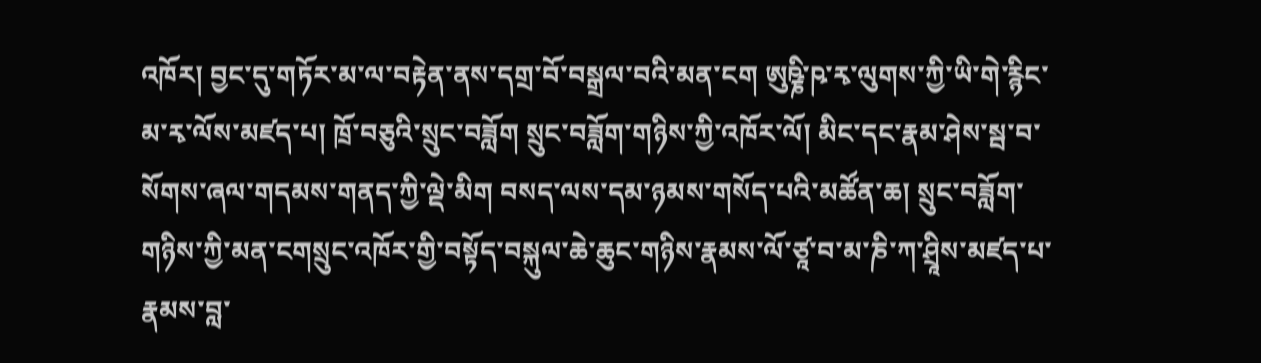འཁོར། བྱང་དུ་གཏོར་མ་ལ་བརྟེན་ནས་དགྲ་བོ་བསྒྲལ་བའི་མན་ངག ཨུཥྞི་ཥ་རྭ་ལུགས་ཀྱི་ཡི་གེ་རྙིང་མ་རྭ་ལོས་མཛད་པ། ཁྲོ་བཅུའི་སྲུང་བཟློག སྲུང་བཟློག་གཉིས་ཀྱི་འཁོར་ལོ། མིང་དང་རྣམ་ཤེས་སྦ་བ་སོགས་ཞལ་གདམས་གནད་ཀྱི་ལྡེ་མིག བསད་ལས་དམ་ཉམས་གསོད་པའི་མཚོན་ཆ། སྲུང་བཟློག་གཉིས་ཀྱི་མན་ངགསྲུང་འཁོར་གྱི་བསྟོད་བསྐུལ་ཆེ་ཆུང་གཉིས་རྣམས་ལོ་ཙཱ་བ་མ་ཎི་ཀ་ཤྲཱིས་མཛད་པ་རྣམས་བླ་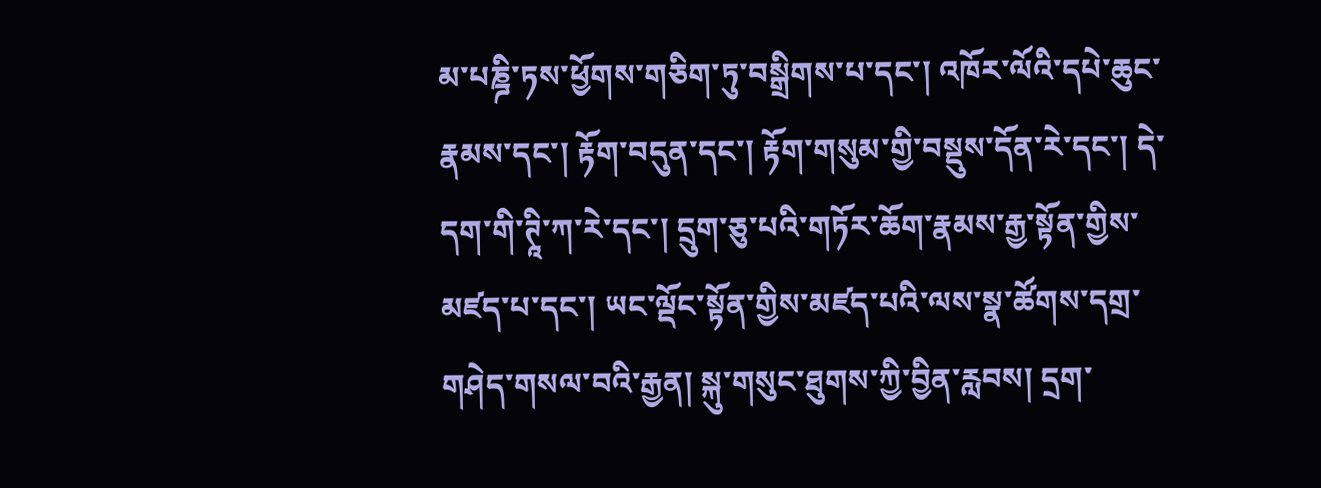མ་པཎྜི་ཏས་ཕྱོགས་གཅིག་ཏུ་བསྒྲིགས་པ་དང་། འཁོར་ལོའི་དཔེ་ཆུང་རྣམས་དང་། རྟོག་བདུན་དང་། རྟོག་གསུམ་གྱི་བསྡུས་དོན་རེ་དང་། དེ་དག་གི་ཊཱི་ཀ་རེ་དང་། དྲུག་ཅུ་པའི་གཏོར་ཆོག་རྣམས་རྒྱ་སྟོན་གྱིས་མཛད་པ་དང་། ཡང་ལྡོང་སྟོན་གྱིས་མཛད་པའི་ལས་སྣ་ཚོགས་དགྲ་གཤེད་གསལ་བའི་རྒྱན། སྐུ་གསུང་ཐུགས་ཀྱི་བྱིན་རླབས། དྲག་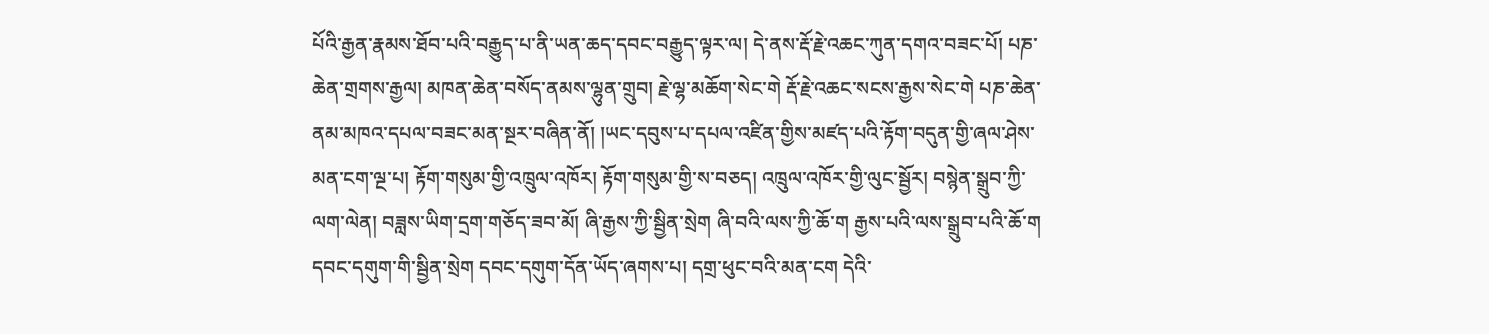པོའི་རྒྱན་རྣམས་ཐོབ་པའི་བརྒྱུད་པ་ནི་ཡན་ཆད་དབང་བརྒྱུད་ལྟར་ལ། དེ་ནས་རྡོ་རྗེ་འཆང་ཀུན་དགའ་བཟང་པོ། པཎ་ཆེན་གྲགས་རྒྱལ། མཁན་ཆེན་བསོད་ནམས་ལྷུན་གྲུབ། རྗེ་ལྷ་མཆོག་སེང་གེ རྡོ་རྗེ་འཆང་སངས་རྒྱས་སེང་གེ པཎ་ཆེན་ནམ་མཁའ་དཔལ་བཟང་མན་སྔར་བཞིན་ནོ། །ཡང་དབུས་པ་དཔལ་འཛིན་གྱིས་མཛད་པའི་རྟོག་བདུན་གྱི་ཞལ་ཤེས་མན་ངག་ལྔ་པ། རྟོག་གསུམ་གྱི་འཁྲུལ་འཁོར། རྟོག་གསུམ་གྱི་ས་བཅད། འཁྲུལ་འཁོར་གྱི་ལུང་སྦྱོར། བསྙེན་སྒྲུབ་ཀྱི་ལག་ལེན། བཟླས་ཡིག་དྲག་གཅོད་ཟབ་མོ། ཞི་རྒྱས་ཀྱི་སྦྱིན་སྲེག ཞི་བའི་ལས་ཀྱི་ཆོ་ག རྒྱས་པའི་ལས་སྒྲུབ་པའི་ཆོ་ག དབང་དགུག་གི་སྦྱིན་སྲེག དབང་དགུག་དོན་ཡོད་ཞགས་པ། དགྲ་ཕུང་བའི་མན་ངག དེའི་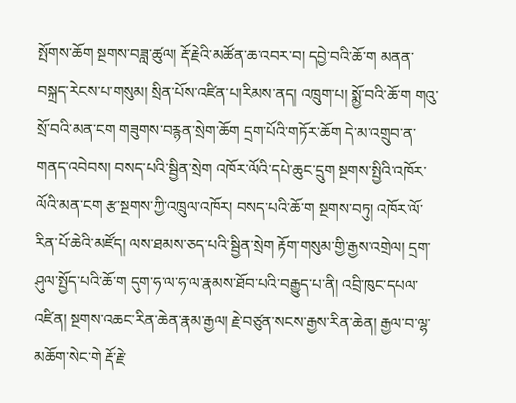སྤོགས་ཆོག སྔགས་བཟླ་ཚུལ། རྡོ་རྗེའི་མཚོན་ཆ་འབར་བ། དབྱེ་བའི་ཆོ་ག མནན་བསྐྲད་རེངས་པ་གསུམ། སྲིན་པོས་འཛིན་པ།རིམས་ནད། འཁྲུག་པ། སྨྱོ་བའི་ཆོ་ག གའུ་སྲོ་བའི་མན་ངག གཟུགས་བརྙན་སྲེག་ཆོག དྲག་པོའི་གཏོར་ཆོག དེ་མ་འགྲུབ་ན་གནད་འབེབས། བསད་པའི་སྦྱིན་སྲེག འཁོར་ལོའི་དཔེ་ཆུང་དྲུག སྔགས་སྤྱིའི་འཁོར་ལོའི་མན་ངག རྩ་སྔགས་ཀྱི་འཁྲུལ་འཁོར། བསད་པའི་ཆོ་ག སྔགས་བཏུ། འཁོར་ལོ་རིན་པོ་ཆེའི་མཛོད། ལས་ཐམས་ཅད་པའི་སྦྱིན་སྲེག རྟོག་གསུམ་གྱི་རྒྱས་འགྲེལ། དྲག་ཤུལ་སྤྱོད་པའི་ཆོ་ག དུག་ཧ་ལ་ཧ་ལ་རྣམས་ཐོབ་པའི་བརྒྱུད་པ་ནི། འབྲི་ཁུང་དཔལ་འཛིན། སྔགས་འཆང་རིན་ཆེན་རྣམ་རྒྱལ། རྗེ་བཙུན་སངས་རྒྱས་རིན་ཆེན། རྒྱལ་བ་ལྷ་མཆོག་སེང་གེ རྡོ་རྗེ་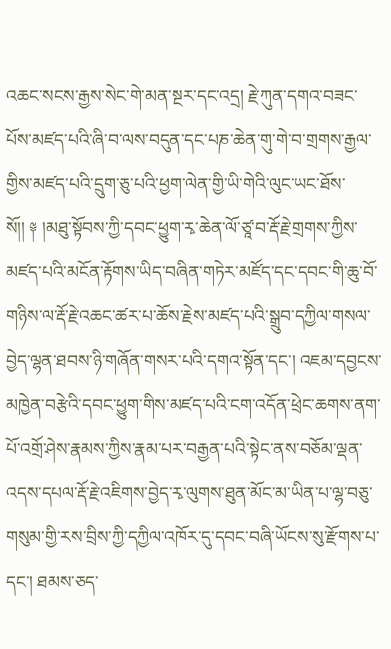འཆང་སངས་རྒྱས་སེང་གེ་མན་སྔར་དང་འདྲ། རྗེ་ཀུན་དགའ་བཟང་པོས་མཛད་པའི་ཞི་བ་ལས་བདུན་དང་པཎ་ཆེན་གུ་གེ་བ་གྲགས་རྒྱལ་གྱིས་མཛད་པའི་དྲུག་ཅུ་པའི་ཕྱག་ལེན་གྱི་ཡི་གེའི་ལུང་ཡང་ཐོས་སོ།། ༈ །མཐུ་སྟོབས་ཀྱི་དབང་ཕྱུག་རྭ་ཆེན་ལོ་ཙཱ་བ་རྡོ་རྗེ་གྲགས་ཀྱིས་མཛད་པའི་མངོན་རྟོགས་ཡིད་བཞིན་གཏེར་མཛོད་དང་དབང་གི་ཆུ་བོ་གཉིས་ལ་རྡོ་རྗེ་འཆང་ཚར་པ་ཆོས་རྗེས་མཛད་པའི་སྒྲུབ་དཀྱིལ་གསལ་བྱེད་ལྷན་ཐབས་ཉི་གཞོན་གསར་པའི་དགའ་སྟོན་དང་། འཇམ་དབྱངས་མཁྱེན་བརྩེའི་དབང་ཕྱུག་གིས་མཛད་པའི་ངག་འདོན་ཕྲེང་ཆགས་ནག་པོ་འགྲོ་ཤེས་རྣམས་ཀྱིས་རྣམ་པར་བརྒྱན་པའི་སྟེང་ནས་བཅོམ་ལྡན་འདས་དཔལ་རྡོ་རྗེ་འཇིགས་བྱེད་རྭ་ལུགས་ཐུན་མོང་མ་ཡིན་པ་ལྷ་བཅུ་གསུམ་གྱི་རས་བྲིས་ཀྱི་དཀྱིལ་འཁོར་དུ་དབང་བཞི་ཡོངས་སུ་རྫོགས་པ་དང་། ཐམས་ཅད་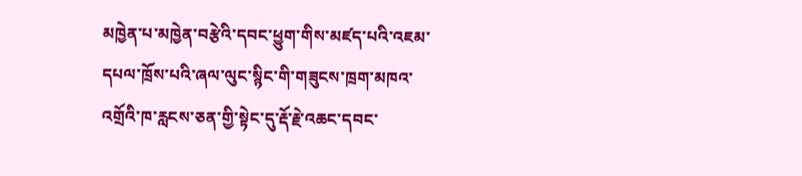མཁྱེན་པ་མཁྱེན་བརྩེའི་དབང་ཕྱུག་གིས་མཛད་པའི་འཇམ་དཔལ་ཁྲོས་པའི་ཞལ་ལུང་སྙིང་གི་གཟུངས་ཁྲག་མཁའ་འགྲོའི་ཁ་རླངས་ཅན་གྱི་སྟེང་དུ་རྡོ་རྗེ་འཆང་དབང་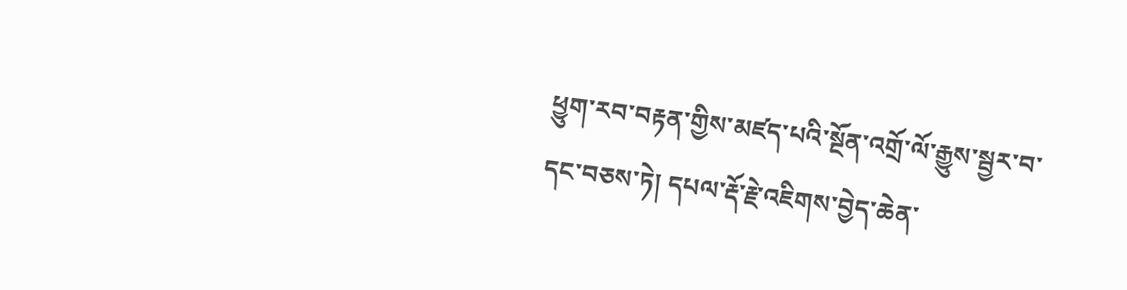ཕྱུག་རབ་བརྟན་གྱིས་མཛད་པའི་སྔོན་འགྲོ་ལོ་རྒྱུས་སྦྱར་བ་དང་བཅས་ཏེ། དཔལ་རྡོ་རྗེ་འཇིགས་བྱེད་ཆེན་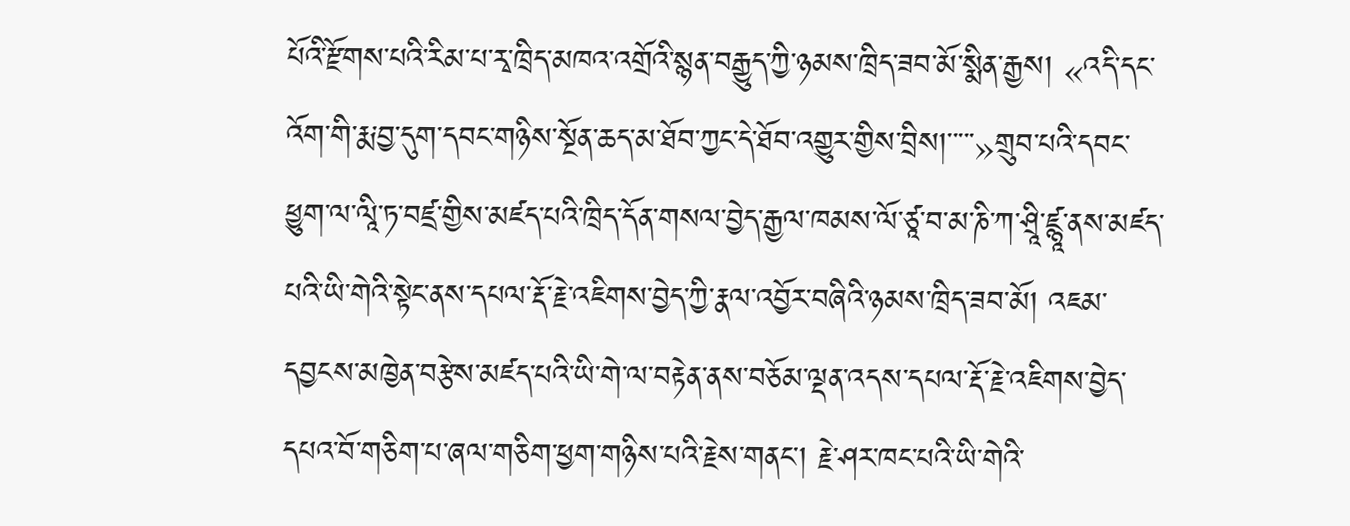པོའི་རྫོགས་པའི་རིམ་པ་རྭ་ཁྲིད་མཁའ་འགྲོའི་སྙན་བརྒྱུད་ཀྱི་ཉམས་ཁྲིད་ཟབ་མོ་སྨིན་རྒྱས། «འདི་དང་འོག་གི་རྨ་བྱ་དུག་དབང་གཉིས་སྔོན་ཆད་མ་ཐོབ་ཀྱང་དེ་ཐོབ་འགྱུར་གྱིས་བྲིས།་་་་་»གྲུབ་པའི་དབང་ཕྱུག་ལ་ལཱི་ཏ་བཛྲ་གྱིས་མཛད་པའི་ཁྲིད་དོན་གསལ་བྱེད་རྒྱལ་ཁམས་ལོ་ཙཱ་བ་མ་ཎི་ཀ་ཤྲཱི་ཛྙཱ་ནས་མཛད་པའི་ཡི་གེའི་སྟེང་ནས་དཔལ་རྡོ་རྗེ་འཇིགས་བྱེད་ཀྱི་རྣལ་འབྱོར་བཞིའི་ཉམས་ཁྲིད་ཟབ་མོ། འཇམ་དབྱངས་མཁྱེན་བརྩེས་མཛད་པའི་ཡི་གེ་ལ་བརྟེན་ནས་བཅོམ་ལྡན་འདས་དཔལ་རྡོ་རྗེ་འཇིགས་བྱེད་དཔའ་བོ་གཅིག་པ་ཞལ་གཅིག་ཕྱག་གཉིས་པའི་རྗེས་གནང་། རྗེ་ཤར་ཁང་པའི་ཡི་གེའི་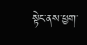སྟེང་ནས་ཕྱག་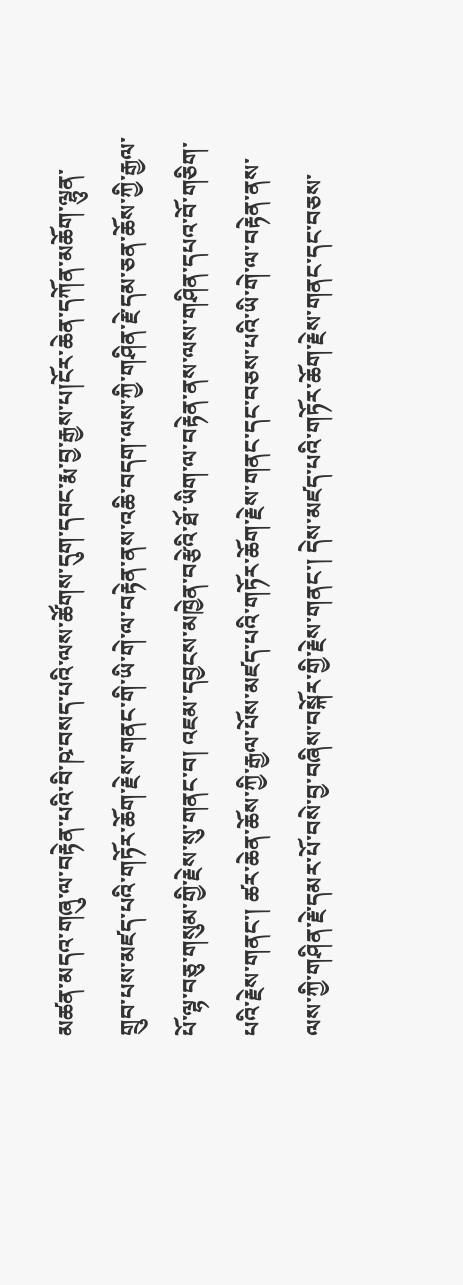མཚན་མདའ་གཞུ་ལ་བརྟེན་པའི་བི་ཥ་བསད་པའི་ལས་ཚོགས་དུག་དབང་རྨ་བྱ་རྒྱས་པ།ངོར་ཆེན་དཀོན་མཆོག་ལྷུན་གྲུབ་པས་མཛད་པའི་གཏོར་ཆོག་རྗེས་གནང་གི་ཡི་གེ་ལ་བརྟེན་ནས་འཆི་བདག་ལས་ཀྱི་གཤིན་རྗེ་དམ་ཅན་ཆོས་ཀྱི་རྒྱལ་པོ་ལྷ་བཅུ་གསུམ་གྱི་རྗེས་སུ་གནང་བ། འཇམ་དབྱངས་མཁྱེན་བརྩེའི་ཐོ་ཡིག་ལ་བརྟེན་ནས་ལས་གཤིན་དཔའ་བོ་གཅིག་པའི་རྗེས་གནང་། ཚར་ཆེན་ཆོས་ཀྱི་རྒྱལ་པོས་མཛད་པའི་གཏོར་ཆོག་རྗེས་གནང་དང་བཅས་པའི་ཡི་གེ་ལ་བརྟེན་ནས་ལས་ཀྱི་གཤིན་རྗེ་དམར་པོ་བསེ་བྱ་བཞིས་བསྐོར་གྱི་རྗེས་གནང་། དེས་མཛད་པའི་གཏོར་ཆོག་རྗེས་གནང་དང་བཅས་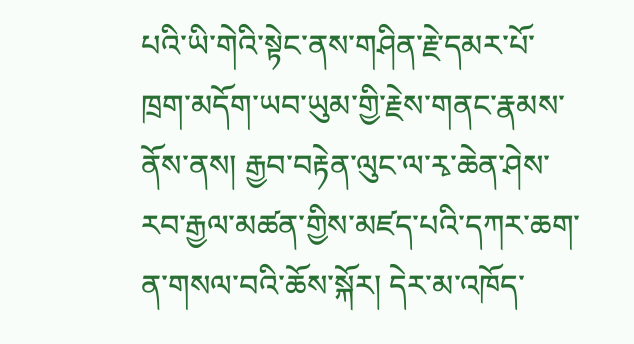པའི་ཡི་གེའི་སྟེང་ནས་གཤིན་རྗེ་དམར་པོ་ཁྲག་མདོག་ཡབ་ཡུམ་གྱི་རྗེས་གནང་རྣམས་ནོས་ནས། རྒྱབ་བརྟེན་ལུང་ལ་རྭ་ཆེན་ཤེས་རབ་རྒྱལ་མཚན་གྱིས་མཛད་པའི་དཀར་ཆག་ན་གསལ་བའི་ཆོས་སྐོར། དེར་མ་འཁོད་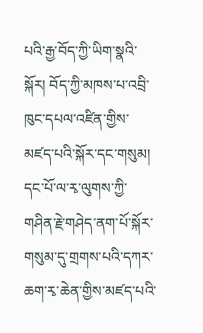པའི་རྒྱ་བོད་ཀྱི་ཡིག་སྣའི་སྐོར། བོད་ཀྱི་མཁས་པ་འབྲི་ཁུང་དཔལ་འཛིན་གྱིས་མཛད་པའི་སྐོར་དང་གསུམ། དང་པོ་ལ་རྭ་ལུགས་ཀྱི་གཤིན་རྗེ་གཤེད་ནག་པོ་སྐོར་གསུམ་དུ་གྲགས་པའི་དཀར་ཆག་རྭ་ཆེན་གྱིས་མཛད་པའི་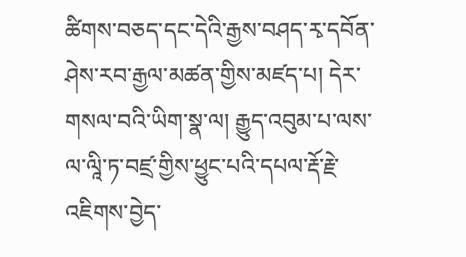ཚིགས་བཅད་དང་དེའི་རྒྱས་བཤད་རྭ་དབོན་ཤེས་རབ་རྒྱལ་མཚན་གྱིས་མཛད་པ། དེར་གསལ་བའི་ཡིག་སྣ་ལ། རྒྱུད་འབུམ་པ་ལས་ལ་ལཱི་ཏ་བཛྲ་གྱིས་ཕྱུང་པའི་དཔལ་རྡོ་རྗེ་འཇིགས་བྱེད་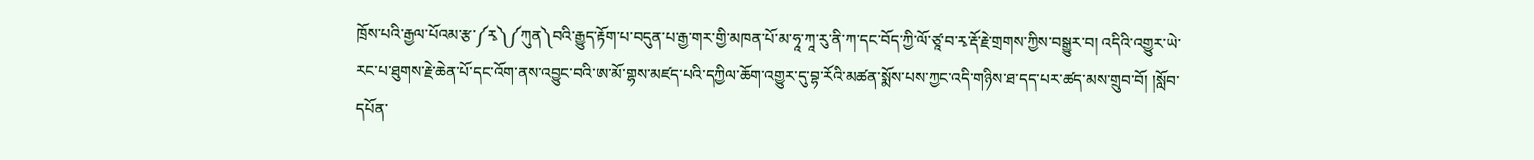ཁྲོས་པའི་རྒྱལ་པོའམ་རྩ་༼རྭ༽༼ཀུན༽བའི་རྒྱུད་རྟོག་པ་བདུན་པ་རྒྱ་གར་གྱི་མཁན་པོ་མ་ཧཱ་ཀཱ་རུ་ནི་ཀ་དང་བོད་ཀྱི་ལོ་ཙཱ་བ་རྭ་རྡོ་རྗེ་གྲགས་ཀྱིས་བསྒྱུར་བ། འདིའི་འགྱུར་ཡེ་རང་པ་ཐུགས་རྗེ་ཆེན་པོ་དང་འོག་ནས་འབྱུང་བའི་ཨ་མོ་གྷས་མཛད་པའི་དཀྱིལ་ཆོག་འགྱུར་དུ་བྷ་རོའི་མཚན་སྨོས་པས་ཀྱང་འདི་གཉིས་ཐ་དད་པར་ཚད་མས་གྲུབ་བོ། །སློབ་དཔོན་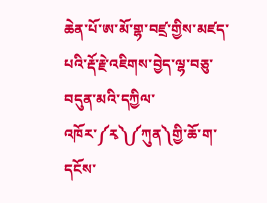ཆེན་པོ་ཨ་མོ་གྷ་བཛྲ་གྱིས་མཛད་པའི་རྡོ་རྗེ་འཇིགས་བྱེད་ལྷ་བཅུ་བདུན་མའི་དཀྱིལ་འཁོར་༼རྭ༽༼ཀུན༽གྱི་ཆོ་ག་དངོས་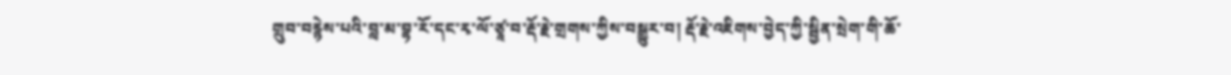གྲུབ་བརྙེས་པའི་བླ་མ་བྷ་རོ་དང་རྭ་ལོ་ཙཱ་བ་རྡོ་རྗེ་གྲགས་ཀྱིས་བསྒྱུར་བ། རྡོ་རྗེ་འཇིགས་བྱེད་ཀྱི་སྦྱིན་སྲེག་གི་ཆོ་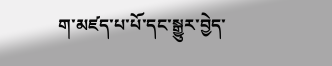ག་མཛད་པ་པོ་དང་སྒྱུར་བྱེད་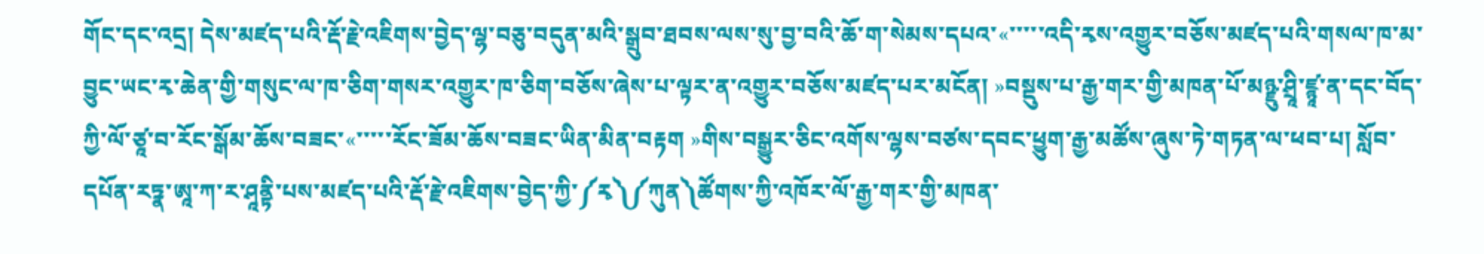གོང་དང་འདྲ། དེས་མཛད་པའི་རྡོ་རྗེ་འཇིགས་བྱེད་ལྷ་བཅུ་བདུན་མའི་སྒྲུབ་ཐབས་ལས་སུ་བྱ་བའི་ཆོ་ག་སེམས་དཔའ་«་་་་་འདི་རྭས་འགྱུར་བཅོས་མཛད་པའི་གསལ་ཁ་མ་བྱུང་ཡང་རྭ་ཆེན་གྱི་གསུང་ལ་ཁ་ཅིག་གསར་འགྱུར་ཁ་ཅིག་བཅོས་ཞེས་པ་ལྟར་ན་འགྱུར་བཅོས་མཛད་པར་མངོན། »བསྡུས་པ་རྒྱ་གར་གྱི་མཁན་པོ་མཉྫུ་ཤྲཱི་ཛྙཱ་ན་དང་བོད་ཀྱི་ལོ་ཙཱ་བ་རོང་སྒོམ་ཆོས་བཟང་«་་་་་རོང་ཟོམ་ཆོས་བཟང་ཡིན་མིན་བརྟག »གིས་བསྒྱུར་ཅིང་འགོས་ལྷས་བཙས་དབང་ཕྱུག་རྒྱ་མཚོས་ཞུས་ཏེ་གཏན་ལ་ཕབ་པ། སློབ་དཔོན་རཏྣ་ཨཱ་ཀ་ར་ཤཱནྟི་པས་མཛད་པའི་རྡོ་རྗེ་འཇིགས་བྱེད་ཀྱི་༼རྭ༽༼ཀུན༽ཚོགས་ཀྱི་འཁོར་ལོ་རྒྱ་གར་གྱི་མཁན་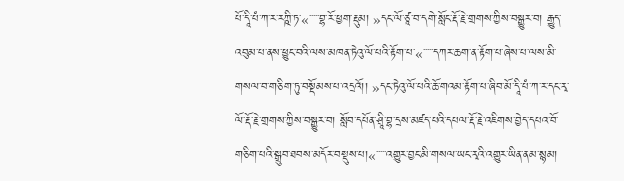པོ་དཱི་པཾ་ཀ་ར་རཀྵི་ཏ་«་་་་་བྷ་རོ་ཕྱག་རྡུམ། »དང་ལོ་ཙཱ་བ་དགེ་སློང་རྡོ་རྗེ་གྲགས་ཀྱིས་བསྒྱུར་བ། རྒྱུད་འབུམ་པ་ནས་ཕྱུང་བའི་ལས་མཁན་ཏེའུ་ལོ་པའི་རྟོག་པ་«་་་་་དཀར་ཆག་ན་རྟོག་པ་ཞེས་པ་ལས་མི་གསལ་བ་གཅིག་ཏུ་བསྡོམས་པ་འདྲའོ།། »དང་ཏེའུ་ལོ་པའི་ཆོ་གའམ་རྟོག་པ་ཞིབ་མོ་དཱི་པཾ་ཀ་ར་དང་རྭ་ལོ་རྡོ་རྗེ་གྲགས་ཀྱིས་བསྒྱུར་བ། སློབ་དཔོན་ཤྲཱི་བྷ་དྲས་མཛད་པའི་དཔལ་རྡོ་རྗེ་འཇིགས་བྱེད་དཔའ་བོ་གཅིག་པའི་སྒྲུབ་ཐབས་མདོར་བསྡུས་པ།«་་་་་འགྱུར་བྱང་མི་གསལ་ཡང་རྭའི་འགྱུར་ཡིན་ནམ་སྙམ།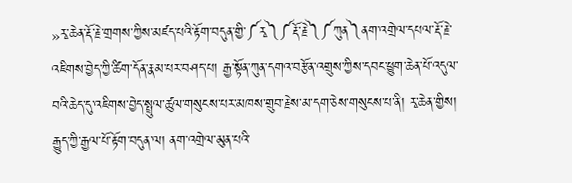»རྭ་ཆེན་རྡོ་རྗེ་གྲགས་ཀྱིས་མཛད་པའི་རྟོག་བདུན་གྱི་༼རྭ༽༼རྡོ་རྗེ༽༼ཀུན༽ནག་འགྲེལ་དཔལ་རྡོ་རྗེ་འཇིགས་བྱེད་ཀྱི་ཚིག་དོན་རྣམ་པར་བཤད་པ། རྒྱ་སྟོན་ཀུན་དགའ་བརྩོན་འགྲུས་ཀྱིས་དབང་ཕྱུག་ཆེན་པོ་འདུལ་བའི་ཆེད་དུ་འཇིགས་བྱེད་སྤྲུལ་ཚུལ་གསུངས་པར་མཁས་གྲུབ་རྗེས་མ་དག་ཅེས་གསུངས་པ་ནི། རྭ་ཆེན་གྱིས། རྒྱུད་ཀྱི་རྒྱལ་པོ་རྟོག་བདུན་ལ། ནག་འགྲེལ་མུན་པའི་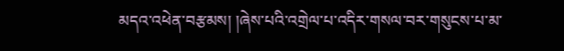མདའ་འཕེན་བརྩམས། །ཞེས་པའི་འགྲེལ་པ་འདིར་གསལ་བར་གསུངས་པ་མ་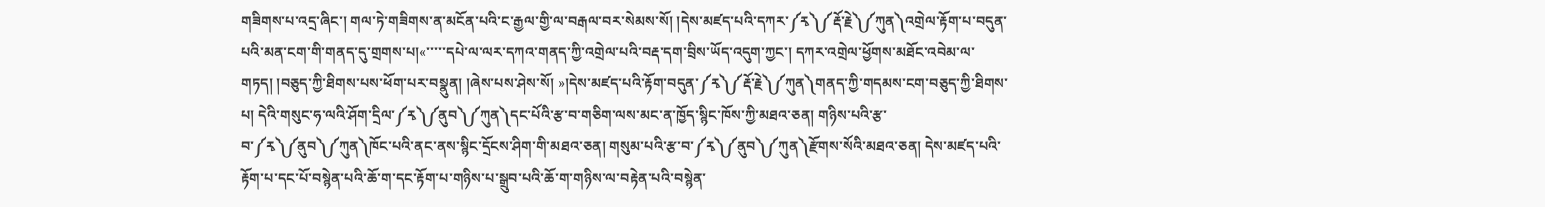གཟིགས་པ་འདྲ་ཞིང་། གལ་ཏེ་གཟིགས་ན་མངོན་པའི་ང་རྒྱལ་གྱི་ལ་བརྒལ་བར་སེམས་སོ། །དེས་མཛད་པའི་དཀར་༼རྭ༽༼རྡོ་རྗེ༽༼ཀུན༽འགྲེལ་རྟོག་པ་བདུན་པའི་མན་ངག་གི་གནད་དུ་གྲགས་པ།«་་་་་དཔེ་ལ་ལར་དཀའ་གནད་ཀྱི་འགྲེལ་པའི་བརྡ་དག་བྲིས་ཡོད་འདུག་ཀྱང་། དཀར་འགྲེལ་ཕྱོགས་མཐོང་འབེམ་ལ་གཏད། །བཅུད་ཀྱི་ཐིགས་པས་ཕོག་པར་བསྣུན། །ཞེས་པས་ཤེས་སོ། »།དེས་མཛད་པའི་རྟོག་བདུན་༼རྭ༽༼རྡོ་རྗེ༽༼ཀུན༽གནད་ཀྱི་གདམས་ངག་བཅུད་ཀྱི་ཐིགས་པ། དེའི་གསུང་ཧ་ལའི་ཤོག་དྲིལ་༼རྭ༽༼ནུབ༽༼ཀུན༽དང་པོའི་རྩ་བ་གཅིག་ལས་མང་ན་ཁྱོད་སྙིང་ཁོས་ཀྱི་མཐའ་ཅན། གཉིས་པའི་རྩ་བ་༼རྭ༽༼ནུབ༽༼ཀུན༽ཁོང་པའི་ནང་ནས་སྙིང་དྲོངས་ཤིག་གི་མཐའ་ཅན། གསུམ་པའི་རྩ་བ་༼རྭ༽༼ནུབ༽༼ཀུན༽རྫོགས་སོའི་མཐའ་ཅན། དེས་མཛད་པའི་རྟོག་པ་དང་པོ་བསྙེན་པའི་ཆོ་ག་དང་རྟོག་པ་གཉིས་པ་སྒྲུབ་པའི་ཆོ་ག་གཉིས་ལ་བརྟེན་པའི་བསྙེན་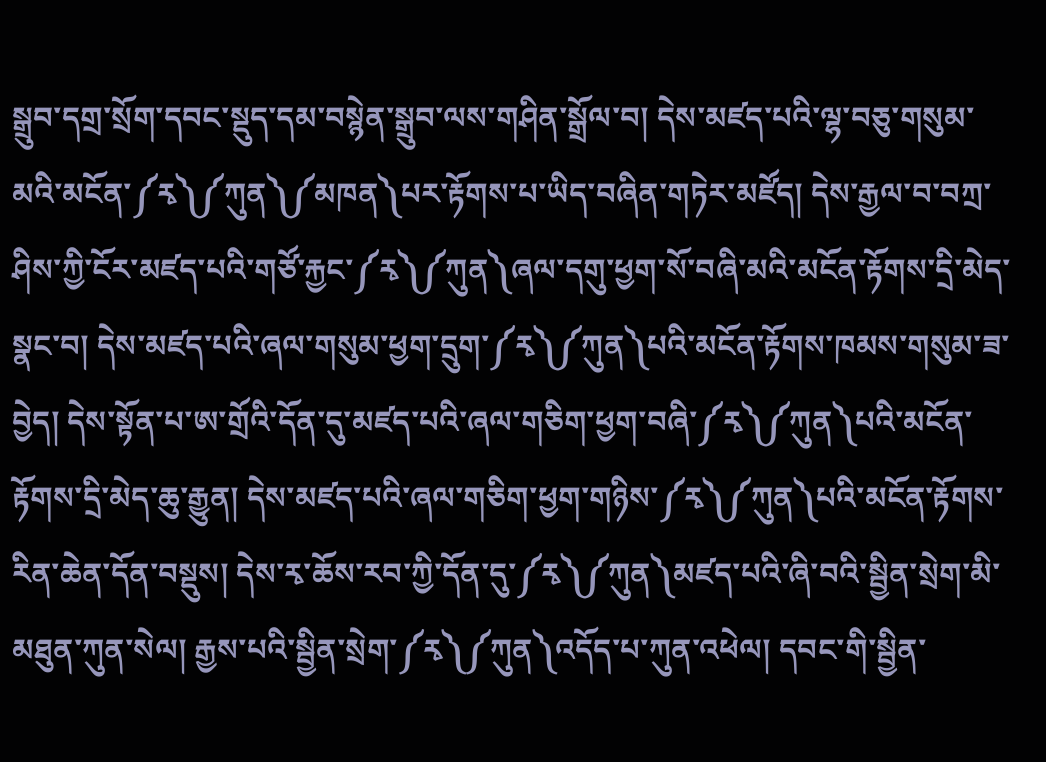སྒྲུབ་དགྲ་སྲོག་དབང་སྡུད་དམ་བསྙེན་སྒྲུབ་ལས་གཤིན་སྒྲོལ་བ། དེས་མཛད་པའི་ལྷ་བཅུ་གསུམ་མའི་མངོན་༼རྭ༽༼ཀུན༽༼མཁན༽པར་རྟོགས་པ་ཡིད་བཞིན་གཏེར་མཛོད། དེས་རྒྱལ་བ་བཀྲ་ཤིས་ཀྱི་ངོར་མཛད་པའི་གཙོ་རྐྱང་༼རྭ༽༼ཀུན༽ཞལ་དགུ་ཕྱག་སོ་བཞི་མའི་མངོན་རྟོགས་དྲི་མེད་སྣང་བ། དེས་མཛད་པའི་ཞལ་གསུམ་ཕྱག་དྲུག་༼རྭ༽༼ཀུན༽པའི་མངོན་རྟོགས་ཁམས་གསུམ་ཟ་བྱེད། དེས་སྟོན་པ་ཨ་གྲོའི་དོན་དུ་མཛད་པའི་ཞལ་གཅིག་ཕྱག་བཞི་༼རྭ༽༼ཀུན༽པའི་མངོན་རྟོགས་དྲི་མེད་ཆུ་རྒྱུན། དེས་མཛད་པའི་ཞལ་གཅིག་ཕྱག་གཉིས་༼རྭ༽༼ཀུན༽པའི་མངོན་རྟོགས་རིན་ཆེན་དོན་བསྡུས། དེས་རྭ་ཆོས་རབ་ཀྱི་དོན་དུ་༼རྭ༽༼ཀུན༽མཛད་པའི་ཞི་བའི་སྦྱིན་སྲེག་མི་མཐུན་ཀུན་སེལ། རྒྱས་པའི་སྦྱིན་སྲེག་༼རྭ༽༼ཀུན༽འདོད་པ་ཀུན་འཕེལ། དབང་གི་སྦྱིན་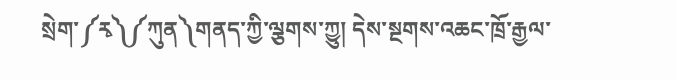སྲེག་༼རྭ༽༼ཀུན༽གནད་ཀྱི་ལྕགས་ཀྱུ། དེས་སྔགས་འཆང་ཁྲོ་རྒྱལ་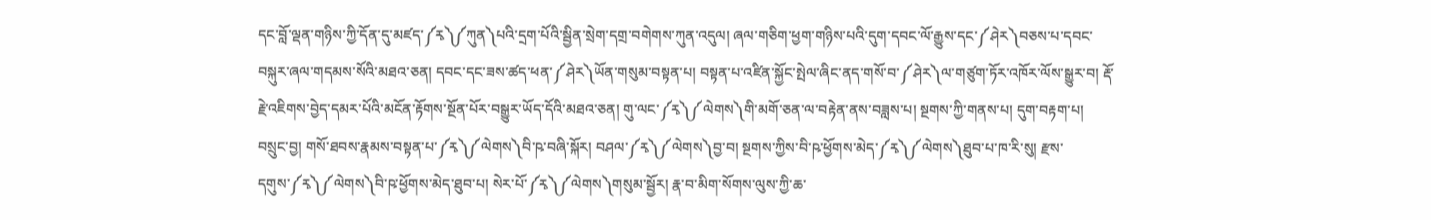དང་བློ་ལྡན་གཉིས་ཀྱི་དོན་དུ་མཛད་༼རྭ༽༼ཀུན༽པའི་དྲག་པོའི་སྦྱིན་སྲེག་དགྲ་བགེགས་ཀུན་འདུལ། ཞལ་གཅིག་ཕྱག་གཉིས་པའི་དུག་དབང་ལོ་རྒྱུས་དང་༼ཤེར༽བཅས་པ་དབང་བསྐུར་ཞལ་གདམས་སོའི་མཐའ་ཅན། དབང་དང་ཟས་ཚད་ཕན་༼ཤེར༽ཡོན་གསུམ་བསྟན་པ། བསྟན་པ་འཛིན་སྐྱོང་སྤེལ་ཞིང་ནད་གསོ་བ་༼ཤེར༽ལ་གཙུག་ཏོར་འཁོར་ལོས་སྒྱུར་བ། རྡོ་རྗེ་འཇིགས་བྱེད་དམར་པོའི་མངོན་རྟོགས་སྔོན་པོར་བསྒྱུར་ཡོད་དོའི་མཐའ་ཅན། གུ་ལང་༼རྭ༽༼ལེགས༽གི་མགོ་ཅན་ལ་བརྟེན་ནས་བཟླས་པ། སྔགས་ཀྱི་གནས་པ། དུག་བརྟག་པ། བསྲུང་བྱ། གསོ་ཐབས་རྣམས་བསྟན་པ་༼རྭ༽༼ལེགས༽བི་ཥ་བཞི་སྐོར། བཤལ་༼རྭ༽༼ལེགས༽བྱ་བ། སྔགས་ཀྱིས་བི་ཥ་ཕྱོགས་མེད་༼རྭ༽༼ལེགས༽ཐུབ་པ་ཁ་རི་སུ། རྫས་དགུས་༼རྭ༽༼ལེགས༽བི་ཥ་ཕྱོགས་མེད་ཐུབ་པ། སེར་པོ་༼རྭ༽༼ལེགས༽གསུམ་སྦྱོར། རྣ་བ་མིག་སོགས་ལུས་ཀྱི་ཆ་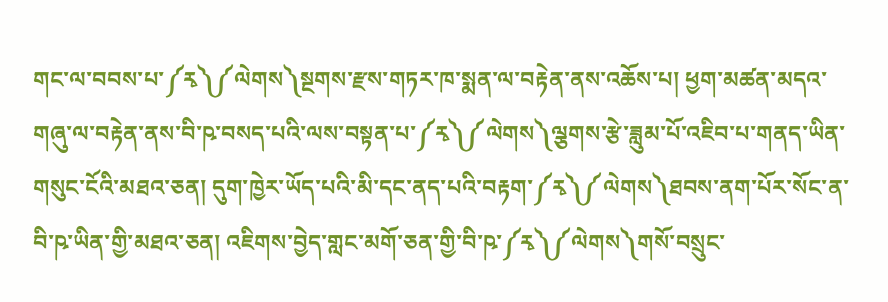གང་ལ་བབས་པ་༼རྭ༽༼ལེགས༽སྔགས་རྫས་གཏར་ཁ་སྨན་ལ་བརྟེན་ནས་འཆོས་པ། ཕྱག་མཚན་མདའ་གཞུ་ལ་བརྟེན་ནས་བི་ཥ་བསད་པའི་ལས་བསྟན་པ་༼རྭ༽༼ལེགས༽ལྕགས་རྩེ་ཟླུམ་པོ་འཇིབ་པ་གནད་ཡིན་གསུང་ངོའི་མཐའ་ཅན། དུག་ཁྱེར་ཡོད་པའི་མི་དང་ནད་པའི་བརྟག་༼རྭ༽༼ལེགས༽ཐབས་ནག་པོར་སོང་ན་བི་ཥ་ཡིན་གྱི་མཐའ་ཅན། འཇིགས་བྱེད་གླང་མགོ་ཅན་གྱི་བི་ཥ་༼རྭ༽༼ལེགས༽གསོ་བསྲུང་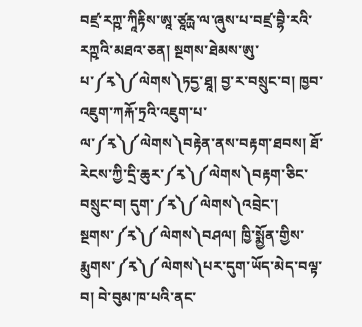བཛྲ་རཀྵ་ཀཱིརྟིས་ཨཱ་ཙཱརྻ་ལ་ཞུས་པ་བཛྲ་བྷཻ་རའི་རཀྵའི་མཐའ་ཅན། སྔགས་ཐེམས་ཨུ་པ་༼རྭ༽༼ལེགས༽ཏདྱ་ཐཱ། བྱ་ར་བསྲུང་བ། ཁྱབ་འཇུག་ཀརྐོ་ཏྲའི་འཇུག་པ་ལ་༼རྭ༽༼ལེགས༽བརྟེན་ནས་བརྟག་ཐབས། ཐོ་རེངས་ཀྱི་དྲི་ཆུར་༼རྭ༽༼ལེགས༽བརྟག་ཅིང་བསྲུང་བ། དུག་༼རྭ༽༼ལེགས༽འབྲེང་། སྔགས་༼རྭ༽༼ལེགས༽བཤལ། ཁྱི་སྨྱོན་གྱིས་རྨུགས་༼རྭ༽༼ལེགས༽པར་དུག་ཡོད་མེད་བལྟ་བ། བེ་བུམ་ཁ་པའི་ནང་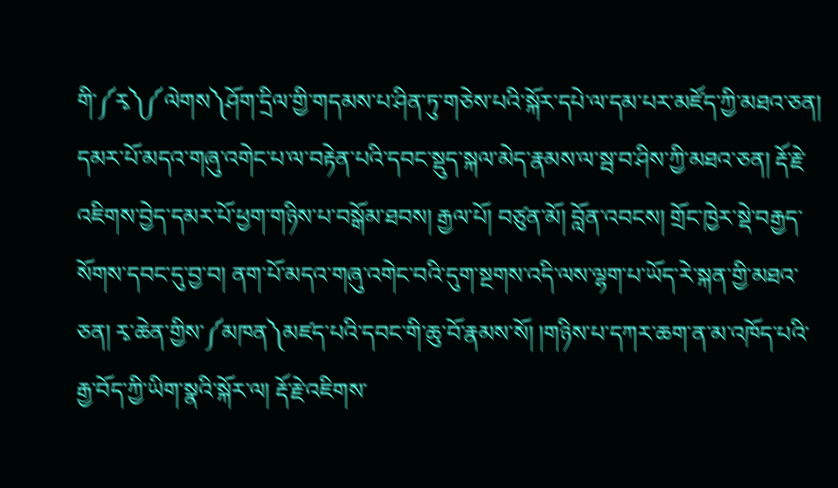གི་༼རྭ༽༼ལེགས༽ཤོག་དྲིལ་གྱི་གདམས་པ་ཤིན་ཏུ་གཅེས་པའི་སྐོར་དཔེ་ལ་དམ་པར་མཛོད་ཀྱི་མཐའ་ཅན། དམར་པོ་མདའ་གཞུ་འགེང་པ་ལ་བརྟེན་པའི་དབང་སྡུད་སྐལ་མེད་རྣམས་ལ་སྦ་བ་ཤིས་ཀྱི་མཐའ་ཅན། རྡོ་རྗེ་འཇིགས་བྱེད་དམར་པོ་ཕྱག་གཉིས་པ་བསྒོམ་ཐབས། རྒྱལ་པོ། བཙུན་མོ། བློན་འབངས། གྲོང་ཁྱེར་སྡེ་བརྒྱད་སོགས་དབང་དུ་བྱ་བ། ནག་པོ་མདའ་གཞུ་འགེང་བའི་དུག་སྔགས་འདི་ལས་ལྷག་པ་ཡོད་རེ་སྐན་གྱི་མཐའ་ཅན། རྭ་ཆེན་གྱིས་༼མཁན༽མཛད་པའི་དབང་གི་ཆུ་བོ་རྣམས་སོ། །གཉིས་པ་དཀར་ཆག་ན་མ་འཁོད་པའི་རྒྱ་བོད་ཀྱི་ཡིག་སྣའི་སྐོར་ལ། རྡོ་རྗེ་འཇིགས་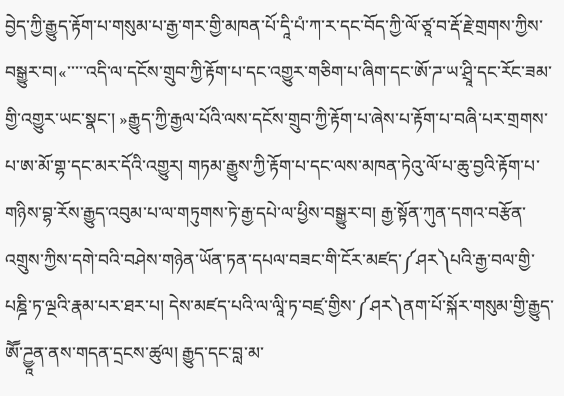བྱེད་ཀྱི་རྒྱུད་རྟོག་པ་གསུམ་པ་རྒྱ་གར་གྱི་མཁན་པོ་དཱི་པཾ་ཀ་ར་དང་བོད་ཀྱི་ལོ་ཙཱ་བ་རྡོ་རྗེ་གྲགས་ཀྱིས་བསྒྱུར་བ།«་་་་་འདི་ལ་དངོས་གྲུབ་ཀྱི་རྟོག་པ་དང་འགྱུར་གཅིག་པ་ཞིག་དང་ཨོ་ཌ་ཡ་ཤྲཱི་དང་རོང་ཟམ་གྱི་འགྱུར་ཡང་སྣང་། »རྒྱུད་ཀྱི་རྒྱལ་པོའི་ལས་དངོས་གྲུབ་ཀྱི་རྟོག་པ་ཞེས་པ་རྟོག་པ་བཞི་པར་གྲགས་པ་ཨ་མོ་གྷ་དང་མར་དོའི་འགྱུར། གཏམ་རྒྱུས་ཀྱི་རྟོག་པ་དང་ལས་མཁན་ཏེའུ་ལོ་པ་ཆུ་བྱའི་རྟོག་པ་གཉིས་བྷ་རོས་རྒྱུད་འབུམ་པ་ལ་གཏུགས་ཏེ་རྒྱ་དཔེ་ལ་ཕྱིས་བསྒྱུར་བ། རྒྱ་སྟོན་ཀུན་དགའ་བརྩོན་འགྲུས་ཀྱིས་དགེ་བའི་བཤེས་གཉེན་ཡོན་ཏན་དཔལ་བཟང་གི་ངོར་མཛད་༼ཤར༽པའི་རྒྱ་བལ་གྱི་པཎྜི་ཏ་ལྔའི་རྣམ་པར་ཐར་པ། དེས་མཛད་པའི་ལ་ལཱི་ཏ་བཛྲ་གྱིས་༼ཤར༽ནག་པོ་སྐོར་གསུམ་གྱི་རྒྱུད་ཨཽ་ཌྱཱན་ནས་གདན་དྲངས་ཚུལ། རྒྱུད་དང་བླ་མ་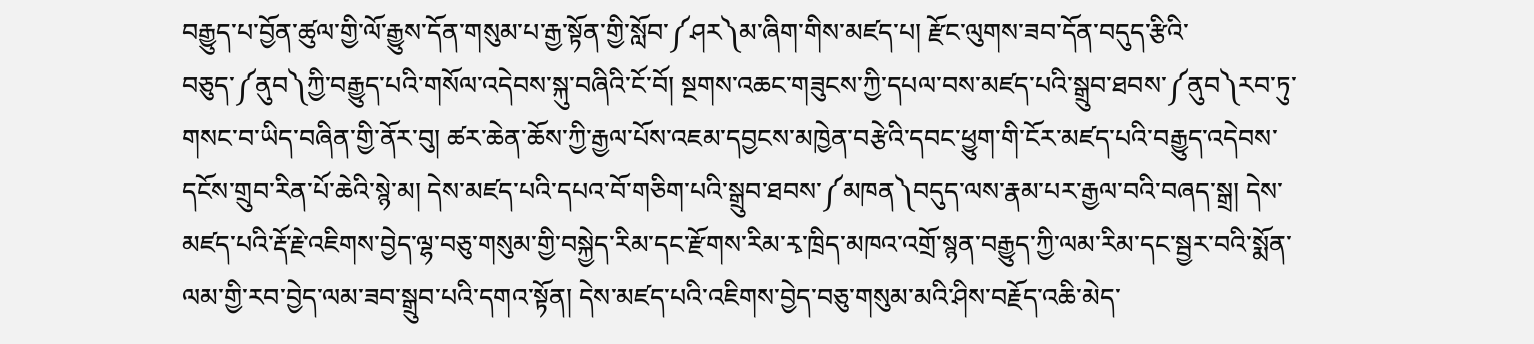བརྒྱུད་པ་བྱོན་ཚུལ་གྱི་ལོ་རྒྱུས་དོན་གསུམ་པ་རྒྱ་སྟོན་གྱི་སློབ་༼ཤར༽མ་ཞིག་གིས་མཛད་པ། རྫོང་ལུགས་ཟབ་དོན་བདུད་རྩིའི་བཅུད་༼ནུབ༽ཀྱི་བརྒྱུད་པའི་གསོལ་འདེབས་སྐུ་བཞིའི་ངོ་བོ། སྔགས་འཆང་གཟུངས་ཀྱི་དཔལ་བས་མཛད་པའི་སྒྲུབ་ཐབས་༼ནུབ༽རབ་ཏུ་གསང་བ་ཡིད་བཞིན་གྱི་ནོར་བུ། ཚར་ཆེན་ཆོས་ཀྱི་རྒྱལ་པོས་འཇམ་དབྱངས་མཁྱེན་བརྩེའི་དབང་ཕྱུག་གི་ངོར་མཛད་པའི་བརྒྱུད་འདེབས་དངོས་གྲུབ་རིན་པོ་ཆེའི་སྙེ་མ། དེས་མཛད་པའི་དཔའ་བོ་གཅིག་པའི་སྒྲུབ་ཐབས་༼མཁན༽བདུད་ལས་རྣམ་པར་རྒྱལ་བའི་བཞད་སྒྲ། དེས་མཛད་པའི་རྡོ་རྗེ་འཇིགས་བྱེད་ལྷ་བཅུ་གསུམ་གྱི་བསྐྱེད་རིམ་དང་རྫོགས་རིམ་རྭ་ཁྲིད་མཁའ་འགྲོ་སྙན་བརྒྱུད་ཀྱི་ལམ་རིམ་དང་སྦྱར་བའི་སྨོན་ལམ་གྱི་རབ་བྱེད་ལམ་ཟབ་སྒྲུབ་པའི་དགའ་སྟོན། དེས་མཛད་པའི་འཇིགས་བྱེད་བཅུ་གསུམ་མའི་ཤིས་བརྗོད་འཆི་མེད་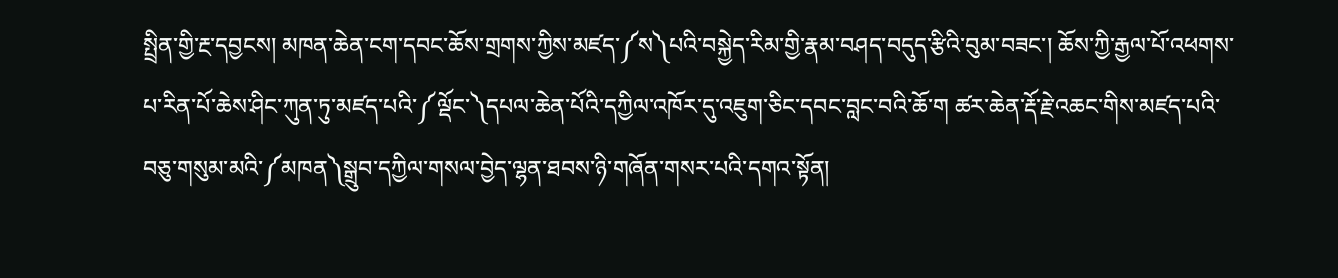སྤྲིན་གྱི་རྔ་དབྱངས། མཁན་ཆེན་ངག་དབང་ཆོས་གྲགས་ཀྱིས་མཛད་༼ས༽པའི་བསྐྱེད་རིམ་གྱི་རྣམ་བཤད་བདུད་རྩིའི་བུམ་བཟང་། ཆོས་ཀྱི་རྒྱལ་པོ་འཕགས་པ་རིན་པོ་ཆེས་ཤིང་ཀུན་ཏུ་མཛད་པའི་༼ལྡོང་༽དཔལ་ཆེན་པོའི་དཀྱིལ་འཁོར་དུ་འཇུག་ཅིང་དབང་བླང་བའི་ཆོ་ག ཚར་ཆེན་རྡོ་རྗེ་འཆང་གིས་མཛད་པའི་བཅུ་གསུམ་མའི་༼མཁན༽སྒྲུབ་དཀྱིལ་གསལ་བྱེད་ལྷན་ཐབས་ཉི་གཞོན་གསར་པའི་དགའ་སྟོན།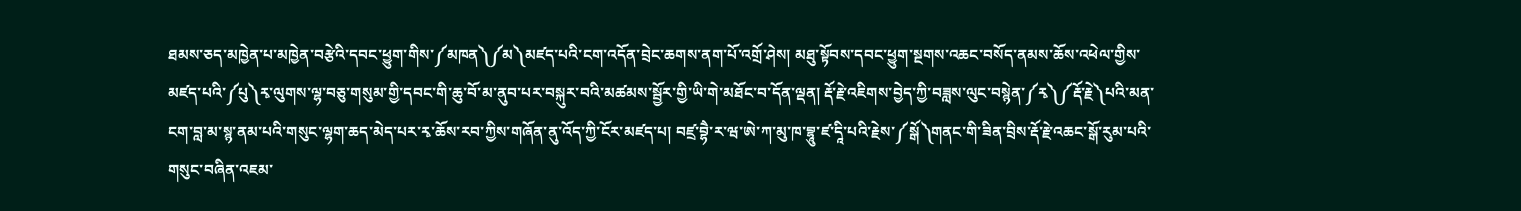ཐམས་ཅད་མཁྱེན་པ་མཁྱེན་བརྩེའི་དབང་ཕྱུག་གིས་༼མཁན༽༼མ༽མཛད་པའི་ངག་འདོན་བྲེང་ཆགས་ནག་པོ་འགྲོ་ཤེས། མཐུ་སྟོབས་དབང་ཕྱུག་སྔགས་འཆང་བསོད་ནམས་ཆོས་འཕེལ་གྱིས་མཛད་པའི་༼པུ༽རྭ་ལུགས་ལྷ་བཅུ་གསུམ་གྱི་དབང་གི་ཆུ་བོ་མ་ནུབ་པར་བསྐུར་བའི་མཚམས་སྦྱོར་གྱི་ཡི་གེ་མཐོང་བ་དོན་ལྡན། རྡོ་རྗེ་འཇིགས་བྱེད་ཀྱི་བཟླས་ལུང་བསྙེན་༼རྭ༽༼རྡོ་རྗེ༽པའི་མན་ངག་བླ་མ་སྙ་ནམ་པའི་གསུང་ལྷག་ཆད་མེད་པར་རྭ་ཆོས་རབ་ཀྱིས་གཞོན་ནུ་འོད་ཀྱི་ངོར་མཛད་པ། བཛྲ་བྷཻ་ར་ཝ་ཨེ་ཀ་མུ་ཁ་བྷཱུ་ཛ་དཱི་པའི་རྗེས་༼སྒོ༽གནང་གི་ཟིན་བྲིས་རྡོ་རྗེ་འཆང་སྒོ་རུམ་པའི་གསུང་བཞིན་འཇམ་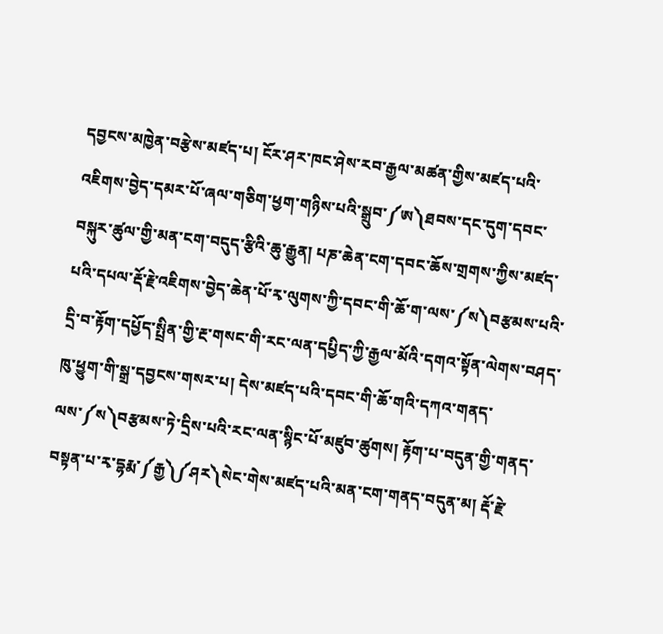དབྱངས་མཁྱེན་བརྩེས་མཛད་པ། ངོར་ཤར་ཁང་ཤེས་རབ་རྒྱལ་མཚན་གྱིས་མཛད་པའི་འཇིགས་བྱེད་དམར་པོ་ཞལ་གཅིག་ཕྱག་གཉིས་པའི་སྒྲུབ་༼ཨ༽ཐབས་དང་དུག་དབང་བསྐུར་ཚུལ་གྱི་མན་ངག་བདུད་རྩིའི་ཆུ་རྒྱུན། པཎ་ཆེན་ངག་དབང་ཆོས་གྲགས་ཀྱིས་མཛད་པའི་དཔལ་རྡོ་རྗེ་འཇིགས་བྱེད་ཆེན་པོ་རྭ་ལུགས་ཀྱི་དབང་གི་ཆོ་ག་ལས་༼ས༽བརྩམས་པའི་དྲི་བ་རྟོག་དཔྱོད་སྤྲིན་གྱི་རྔ་གསང་གི་རང་ལན་དཔྱིད་ཀྱི་རྒྱལ་མོའི་དགའ་སྟོན་ལེགས་བཤད་ཁུ་ཕྱུག་གི་སྒྲ་དབྱངས་གསར་པ། དེས་མཛད་པའི་དབང་གི་ཆོ་གའི་དཀའ་གནད་ལས་༼ས༽བརྩམས་ཏེ་དྲིས་པའི་རང་ལན་སྙིང་པོ་མཛུབ་ཚུགས། རྟོག་པ་བདུན་གྱི་གནད་བསྟན་པ་རྭ་དྷརྨ་༼རྒྱ༽༼ཤར༽སེང་གེས་མཛད་པའི་མན་ངག་གནད་བདུན་མ། རྡོ་རྗེ་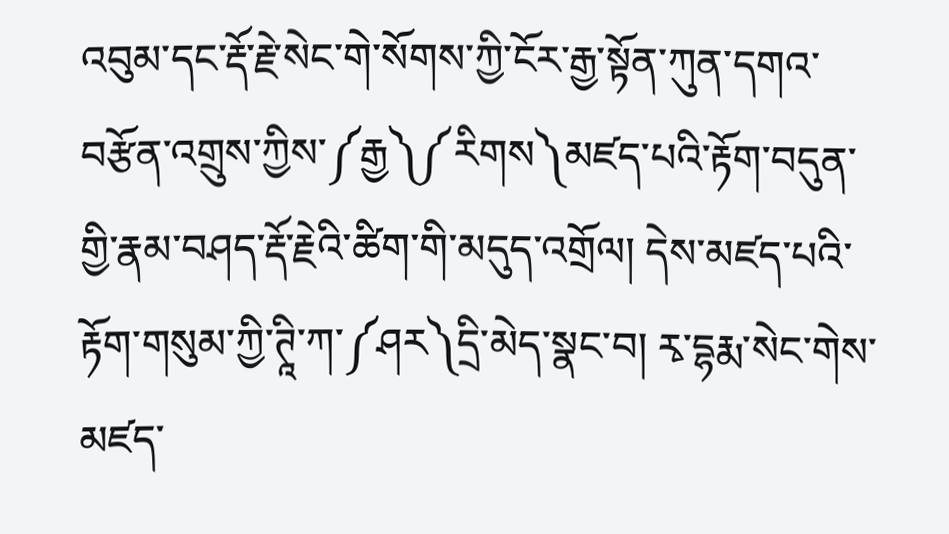འབུམ་དང་རྡོ་རྗེ་སེང་གེ་སོགས་ཀྱི་ངོར་རྒྱ་སྟོན་ཀུན་དགའ་བརྩོན་འགྲུས་ཀྱིས་༼རྒྱ༽༼རིགས༽མཛད་པའི་རྟོག་བདུན་གྱི་རྣམ་བཤད་རྡོ་རྗེའི་ཚིག་གི་མདུད་འགྲོལ། དེས་མཛད་པའི་རྟོག་གསུམ་ཀྱི་ཊཱི་ཀ་༼ཤར༽དྲི་མེད་སྣང་བ། རྭ་དྷརྨ་སེང་གེས་མཛད་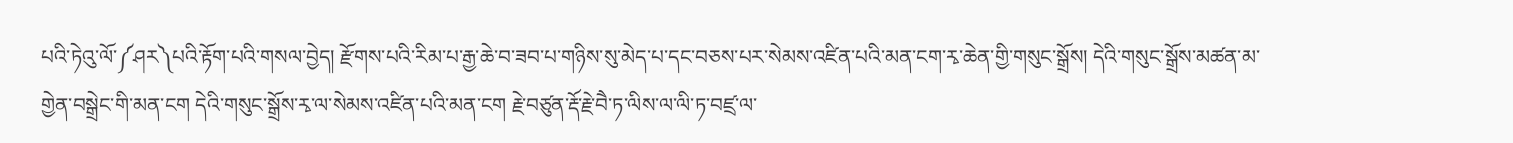པའི་ཏེའུ་ལོ་༼ཤར༽པའི་རྟོག་པའི་གསལ་བྱེད། རྫོགས་པའི་རིམ་པ་རྒྱ་ཆེ་བ་ཟབ་པ་གཉིས་སུ་མེད་པ་དང་བཅས་པར་སེམས་འཛིན་པའི་མན་ངག་རྭ་ཆེན་གྱི་གསུང་སྒྲོས། དེའི་གསུང་སྒྲོས་མཚན་མ་གྱེན་བསྒྲེང་གི་མན་ངག དེའི་གསུང་སྒྲོས་རྭ་ལ་སེམས་འཛིན་པའི་མན་ངག རྗེ་བཙུན་རྡོ་རྗེ་བཻ་ཏ་ལིས་ལ་ལི་ཏ་བཛྲ་ལ་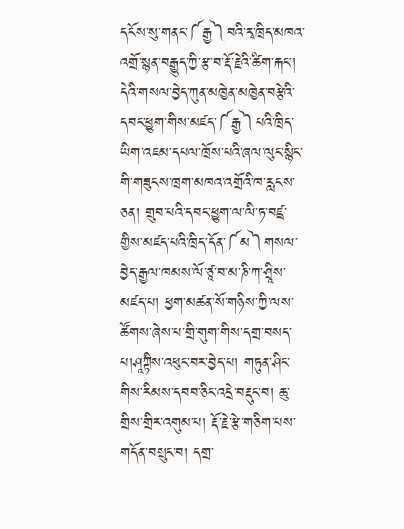དངོས་སུ་གནང་༼རྒྱ༽བའི་རྭ་ཁྲིད་མཁའ་འགྲོ་སྙན་བརྒྱུད་ཀྱི་རྩ་བ་རྡོ་རྗེའི་ཚིག་རྐང་། དེའི་གསལ་བྱེད་ཀུན་མཁྱེན་མཁྱེན་བརྩེའི་དབང་ཕྱུག་གིས་མཛད་༼རྒྱ༽པའི་ཁྲིད་ཡིག་འཇམ་དཔལ་ཁྲོས་པའི་ཞལ་ལུང་སྙིང་གི་གཟུངས་ཁྲག་མཁའ་འགྲོའི་ཁ་རླངས་ཅན། གྲུབ་པའི་དབང་ཕྱུག་ལ་ལི་ཏ་བཛྲ་གྱིས་མཛད་པའི་ཁྲིད་དོན་༼མ༽གསལ་བྱེད་རྒྱལ་ཁམས་ལོ་ཙཱ་བ་མ་ཎི་ཀ་ཤྲཱིས་མཛད་པ། ཕྱག་མཚན་སོ་གཉིས་ཀྱི་ལས་ཚོགས་ཞེས་པ་གྲི་གུག་གིས་དགྲ་བསད་པ།ཤཱཀྟིས་འཕུང་བར་བྱེད་པ། གཏུན་ཤིང་གིས་རིམས་དབབ་ཅིང་འདྲེ་བརྡུང་བ། ཆུ་གྲིས་གྲིར་འགུམ་པ། རྡོ་རྗེ་རྩེ་གཅིག་པས་གདོན་བསྲུང་བ། དགྲ་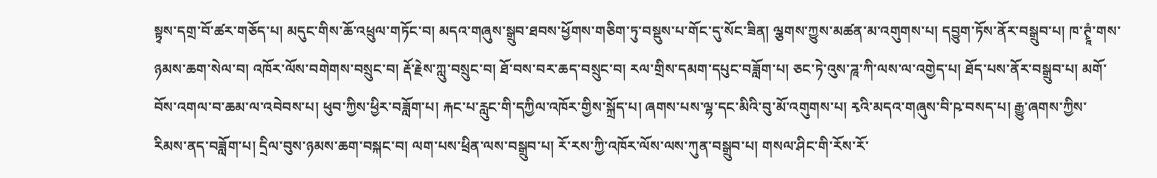སྟྭས་དགྲ་བོ་ཚར་གཅོད་པ། མདུང་གིས་ཆོ་འཕྲུལ་གཏོང་བ། མདའ་གཞུས་སྒྲུབ་ཐབས་ཕྱོགས་གཅིག་ཏུ་བསྡུས་པ་གོང་དུ་སོང་ཟིན། ལྕགས་ཀྱུས་མཚན་མ་འགུགས་པ། དབྱུག་ཏོས་ནོར་བསྒྲུབ་པ། ཁ་ཊྭཱཾ་གས་ཉམས་ཆག་སེལ་བ། འཁོར་ལོས་བགེགས་བསྲུང་བ། རྡོ་རྗེས་ཀླུ་བསྲུང་བ། ཐོ་བས་བར་ཆད་བསྲུང་བ། རལ་གྲིས་དམག་དཔུང་བཟློག་པ། ཅང་ཏེ་འུས་ཌཱ་ཀི་ལས་ལ་འགྱེད་པ། ཐོད་པས་ནོར་བསྒྲུབ་པ། མགོ་བོས་འགལ་བ་ཆམ་ལ་འབེབས་པ། ཕུབ་ཀྱིས་ཕྱིར་བཟློག་པ། རྐང་པ་རླུང་གི་དཀྱིལ་འཁོར་གྱིས་སྐྲོད་པ། ཞགས་པས་ལྷ་དང་མིའི་བུ་མོ་འགུགས་པ། རྭའི་མདའ་གཞུས་བི་ཥ་བསད་པ། རྒྱུ་ཞགས་ཀྱིས་རིམས་ནད་བཟློག་པ། དྲིལ་བུས་ཉམས་ཆག་བསྐང་བ། ལག་པས་ཕྲིན་ལས་བསྒྲུབ་པ། རོ་རས་ཀྱི་འཁོར་ལོས་ལས་ཀུན་བསྒྲུབ་པ། གསལ་ཤིང་གི་རོས་རོ་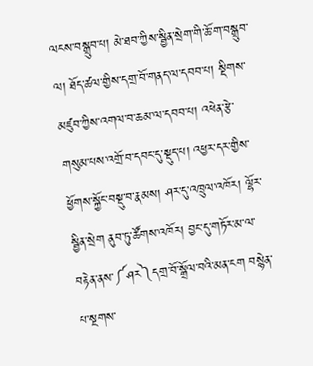ལངས་བསྒྲུབ་པ། མེ་ཐབ་ཀྱིས་སྦྱིན་སྲེག་གི་ཆོ་ག་བསྒྲུབ་ལ། ཐོད་ཚལ་གྱིས་དགྲ་བོ་གནད་ལ་དབབ་པ། སྡིགས་མཛུབ་ཀྱིས་འགལ་བ་ཆམ་ལ་དབབ་པ། འཕེན་རྩེ་གསུམ་པས་འགྲོ་བ་དབང་དུ་སྡུད་པ། འཕྱར་དར་གྱིས་ཕྱོགས་སྐྱོང་བསྡུ་བ་རྣམས། ཤར་དུ་འཁྲུལ་འཁོར། ལྷོར་སྦྱིན་སྲེག ནུབ་ཏུ་ཚོགས་འཁོར། བྱང་དུ་གཏོར་མ་ལ་བརྟེན་ནས་༼ཤར༽དགྲ་བོ་སྒྲོལ་བའི་མན་ངག བསྙེན་པ་སྔགས་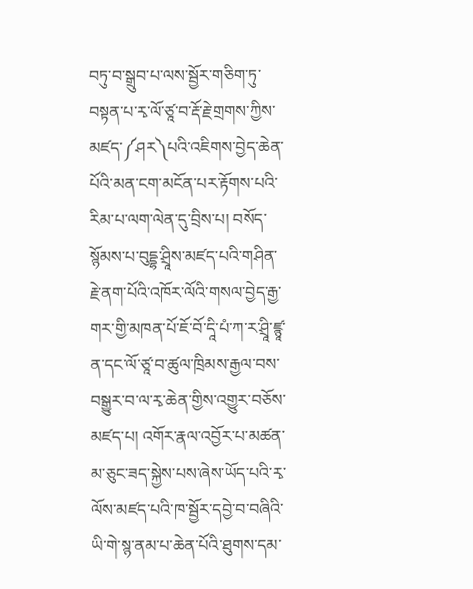བཏུ་བ་སྒྲུབ་པ་ལས་སྦྱོར་གཅིག་ཏུ་བསྟན་པ་རྭ་ལོ་ཙཱ་བ་རྡོ་རྗེ་གྲགས་ཀྱིས་མཛད་༼ཤར༽པའི་འཇིགས་བྱེད་ཆེན་པོའི་མན་ངག་མངོན་པར་རྟོགས་པའི་རིམ་པ་ལག་ལེན་དུ་བྲིས་པ། བསོད་སྙོམས་པ་བུདྡྷ་ཤྲཱིས་མཛད་པའི་གཤིན་རྗེ་ནག་པོའི་འཁོར་ལོའི་གསལ་བྱེད་རྒྱ་གར་གྱི་མཁན་པོ་ཇོ་བོ་དཱི་པཾ་ཀ་ར་ཤྲཱི་ཛྙཱ་ན་དང་ལོ་ཙཱ་བ་ཚུལ་ཁྲིམས་རྒྱལ་བས་བསྒྱུར་བ་ལ་རྭ་ཆེན་གྱིས་འགྱུར་བཅོས་མཛད་པ། འགོར་རྣལ་འབྱོར་པ་མཚན་མ་ཅུང་ཟད་སྐྱེས་པས་ཞེས་ཡོད་པའི་རྭ་ལོས་མཛད་པའི་ཁ་སྦྱོར་དབྱེ་བ་བཞིའི་ཡི་གེ་སྙ་ནམ་པ་ཆེན་པོའི་ཐུགས་དམ་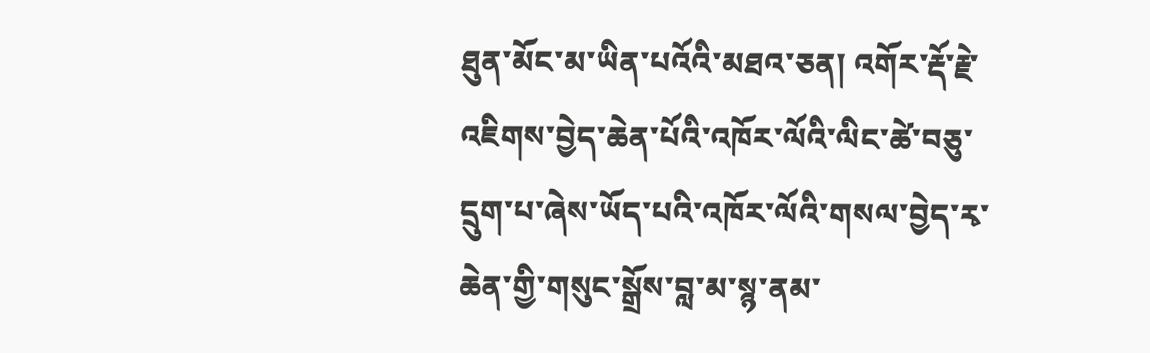ཐུན་མོང་མ་ཡིན་པའོའི་མཐའ་ཅན། འགོར་རྡོ་རྗེ་འཇིགས་བྱེད་ཆེན་པོའི་འཁོར་ལོའི་ལིང་ཚེ་བཅུ་དྲུག་པ་ཞེས་ཡོད་པའི་འཁོར་ལོའི་གསལ་བྱེད་རྭ་ཆེན་གྱི་གསུང་སྒྲོས་བླ་མ་སྙ་ནམ་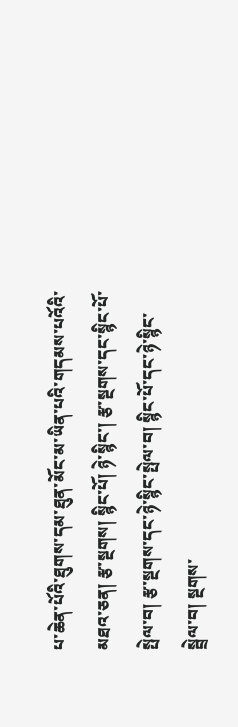པ་ཆེན་པོའི་ཐུགས་དམ་ཐུན་མོང་མ་ཡིན་པའི་གདམས་པའོའི་མཐའ་ཅན། རྩ་སྔགས། སྙིང་པོ། ཉེ་སྙིང་། རྩ་སྔགས་དང་སྙིང་པོ་སྤེལ་བ། རྩ་སྔགས་དང་ཉེ་སྙིང་སྤེལ་བ། སྙིང་པོ་དང་ཉེ་སྙིང་སྦྲེལ་བ། སྔགས་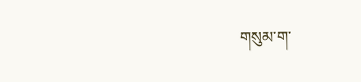གསུམ་ག་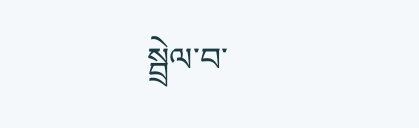སྦྲེལ་བ་